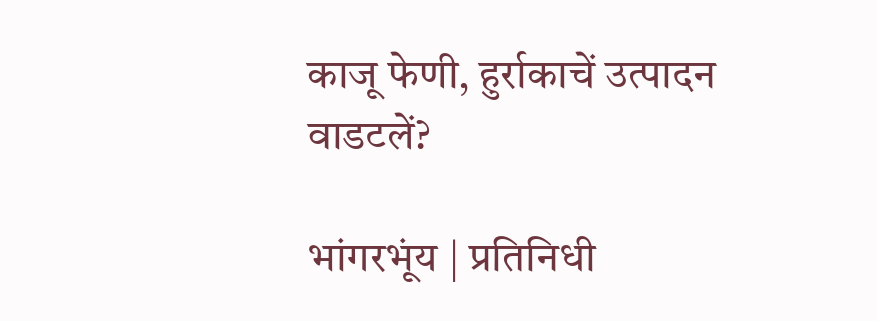काजू फेणी, हुर्राकाचें उत्पादन वाडटलें?

भांगरभूंय | प्रतिनिधी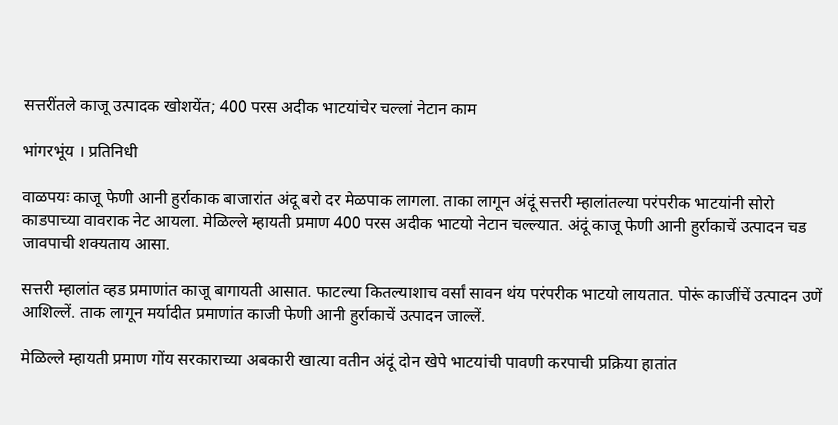सत्तरींतले काजू उत्पादक खोशयेंत; 400 परस अदीक भाटयांचेर चल्लां नेटान काम

भांगरभूंय । प्रतिनिधी

वाळपयः काजू फेणी आनी हुर्राकाक बाजारांत अंदू बरो दर मेळपाक लागला. ताका लागून अंदूं सत्तरी म्हालांतल्या परंपरीक भाटयांनी सोरो काडपाच्या वावराक नेट आयला. मेळिल्ले म्हायती प्रमाण 400 परस अदीक भाटयो नेटान चल्ल्यात. अंदूं काजू फेणी आनी हुर्राकाचें उत्पादन चड जावपाची शक्यताय आसा.

सत्तरी म्हालांत व्हड प्रमाणांत काजू बागायती आसात. फाटल्या कितल्याशाच वर्सां सावन थंय परंपरीक भाटयो लायतात. पोरूं काजींचें उत्पादन उणें आशिल्लें. ताक लागून मर्यादीत प्रमाणांत काजी फेणी आनी हुर्राकाचें उत्पादन जाल्लें.

मेळिल्ले म्हायती प्रमाण गोंय सरकाराच्या अबकारी खात्या वतीन अंदूं दोन खेपे भाटयांची पावणी करपाची प्रक्रिया हातांत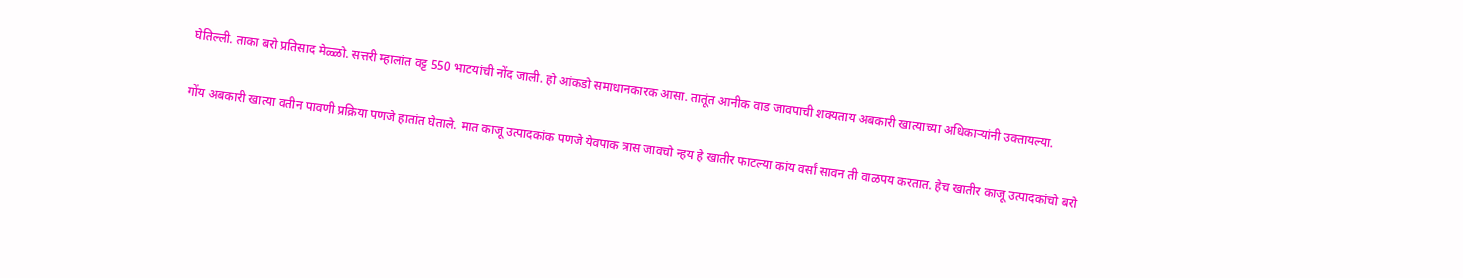घेतिल्ली. ताका बरो प्रतिसाद मेळ्ळो. सत्तरी म्हालांत वट्ट 550 भाटयांची नोंद जाली. हो आंकडो समाधानकारक आसा. तातूंत आनीक वाड जावपाची शक्यताय अबकारी खात्याच्या अधिकाऱ्यांनी उक्तायल्या.

गोंय अबकारी खात्या वतीन पावणी प्रक्रिया पणजे हातांत घेताले. मात काजू उत्पादकांक पणजे येवपाक त्रास जावचो न्हय हे खातीर फाटल्या कांय वर्सां सावन ती वाळपय करतात. हेच खातीर काजू उत्पादकांचो बरो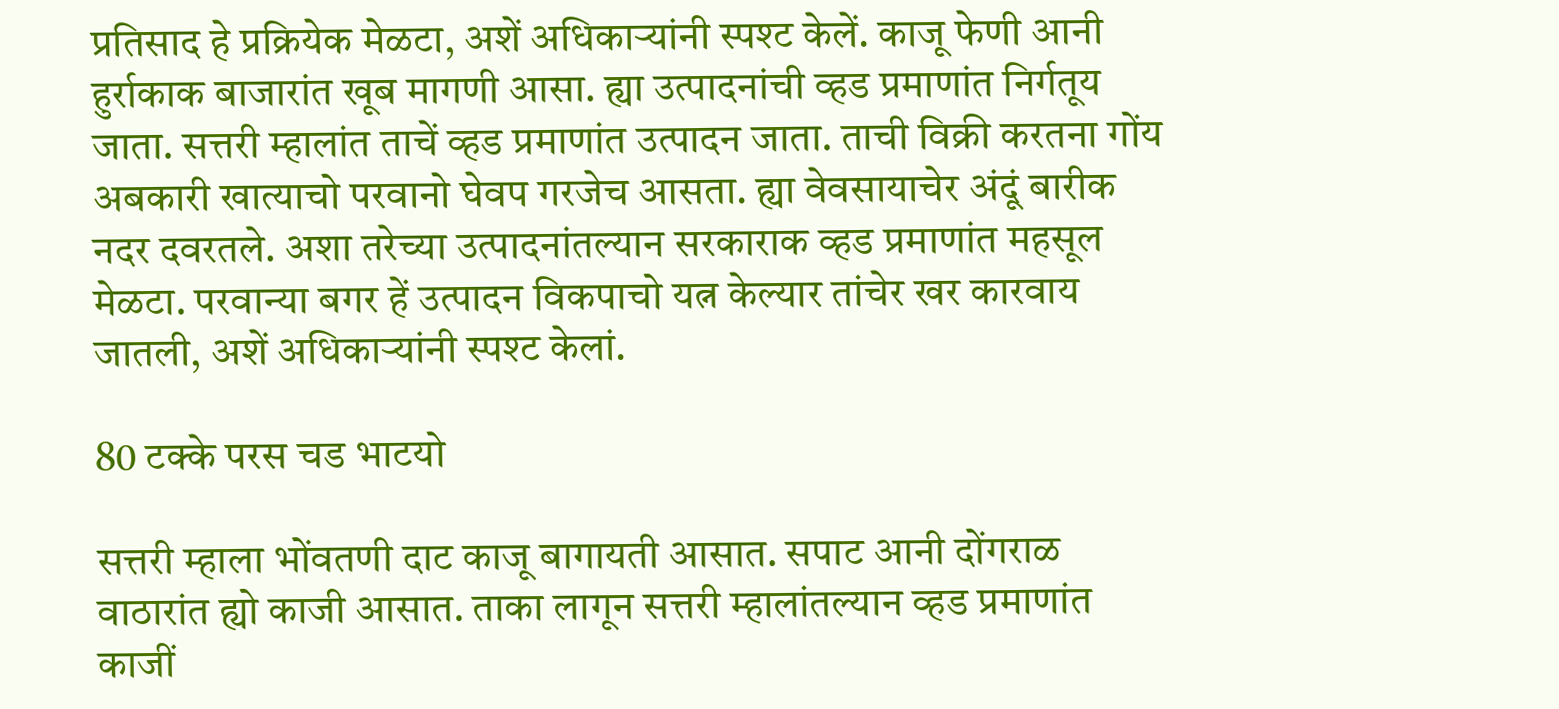प्रतिसाद हे प्रक्रियेक मेळटा, अशें अधिकाऱ्यांनी स्पश्ट केलें. काजू फेणी आनी हुर्राकाक बाजारांत खूब मागणी आसा. ह्या उत्पादनांची व्हड प्रमाणांत निर्गतूय जाता. सत्तरी म्हालांत ताचें व्हड प्रमाणांत उत्पादन जाता. ताची विक्री करतना गोंय अबकारी खात्याचो परवानो घेवप गरजेच आसता. ह्या वेवसायाचेर अंदूं बारीक नदर दवरतले. अशा तरेच्या उत्पादनांतल्यान सरकाराक व्हड प्रमाणांत महसूल मेळटा. परवान्या बगर हें उत्पादन विकपाचो यत्न केल्यार तांचेर खर कारवाय जातली, अशें अधिकाऱ्यांनी स्पश्ट केलां.

80 टक्के परस चड भाटयो

सत्तरी म्हाला भोंवतणी दाट काजू बागायती आसात. सपाट आनी दोंगराळ वाठारांत ह्यो काजी आसात. ताका लागून सत्तरी म्हालांतल्यान व्हड प्रमाणांत काजीं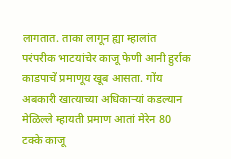लागतात. ताका लागून ह्या म्हालांत परंपरीक भाटयांचेर काजू फेणी आनी हुर्राक काडपाचें प्रमाणूय खूब आसता. गोंय अबकारी खात्याच्या अधिकाऱ्यां कडल्यान मेळिल्ले म्हायती प्रमाण आतां मेरेन 80 टक्के काजू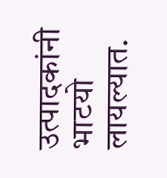उत्पादकांनी भाटयो लायल्यात.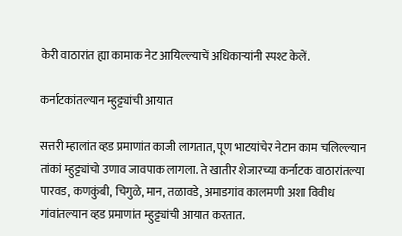केरी वाठारांत ह्या कामाक नेट आयिल्ल्याचें अधिकाऱ्यांनी स्पश्ट केलें.

कर्नाटकांतल्यान म्हुट्ट्यांची आयात

सत्तरी म्हालांत व्हड प्रमाणांत काजी लागतात, पूण भाटयांचेर नेटान काम चलिल्ल्यान तांकां म्हुट्ट्यांचो उणाव जावपाक लागला. ते खातीर शेजारच्या कर्नाटक वाठारांतल्या पारवड, कणकुंबी, चिगुळे, मान, तळावडे, अमाडगांव कालमणी अशा विवीध गांवांतल्यान व्हड प्रमाणांत म्हुट्ट्यांची आयात करतात.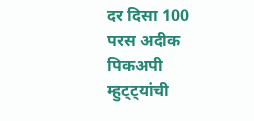दर दिसा 100 परस अदीक पिकअपी म्हुट्ट्यांची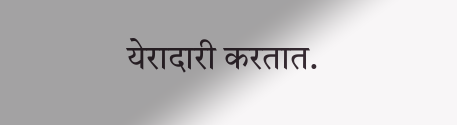येरादारी करतात.